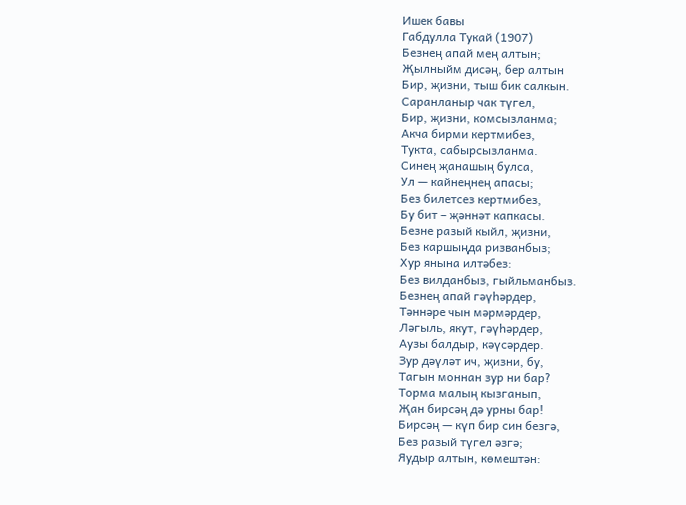Ишек бавы
Габдулла Тукай (1907)
Безнең апай мең алтын;
Җылныйм дисәң, бер алтын
Бир, җизни, тыш бик салкын.
Саранланыр чак түгел,
Бир, җизни, комсызланма;
Акча бирми кертмибез,
Тукта, сабырсызланма.
Синең җанашың булса,
Ул — кайнеңнең апасы;
Без билетсез кертмибез,
Бу бит – җәннәт капкасы.
Безне разый кыйл, җизни,
Без каршыңда ризванбыз;
Хур янына илтәбез:
Без вилданбыз, гыйльманбыз.
Безнең апай гәүһәрдер,
Тәннәре чын мәрмәрдер,
Ләгыль, якут, гәүһәрдер,
Аузы балдыр, кәүсәрдер.
Зур дәүләт ич, җизни, бу,
Тагын моннан зур ни бар?
Торма малың кызганып,
Җан бирсәң дә урны бар!
Бирсәң — күп бир син безгә,
Без разый түгел әзгә;
Яудыр алтын, көмештән: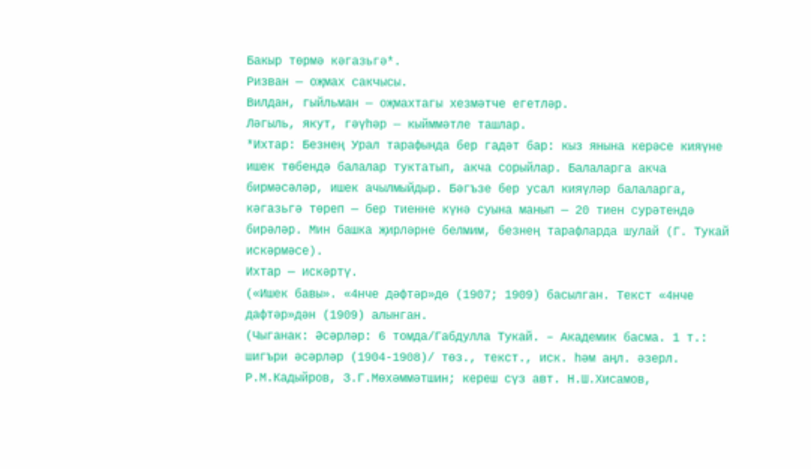Бакыр төрмә кәгазьгә*.
Ризван — оҗмах сакчысы.
Вилдан, гыйльман — оҗмахтагы хезмәтче егетләр.
Ләгыль, якут, гәүһәр — кыйммәтле ташлар.
*Ихтар: Безнең Урал тарафында бер гадәт бар: кыз янына керәсе кияүне ишек төбендә балалар туктатып, акча сорыйлар. Балаларга акча бирмәсәләр, ишек ачылмыйдыр. Бәгъзе бер усал кияүләр балаларга, кәгазьгә төреп — бер тиенне күнә суына манып — 20 тиен сурәтендә бирәләр. Мин башка җирләрне белмим, безнең тарафларда шулай (Г. Тукай искәрмәсе).
Ихтар — искәртү.
(«Ишек бавы». «4нче дәфтәр»дө (1907; 1909) басылган. Текст «4нче дафтәр»дән (1909) алынган.
(Чыганак: Әсәрләр: 6 томда/Габдулла Тукай. – Академик басма. 1 т.: шигъри әсәрләр (1904-1908)/ төз., текст., иск. һәм аңл. әзерл. Р.М.Кадыйров, З.Г.Мөхәммәтшин; кереш сүз авт. Н.Ш.Хисамов,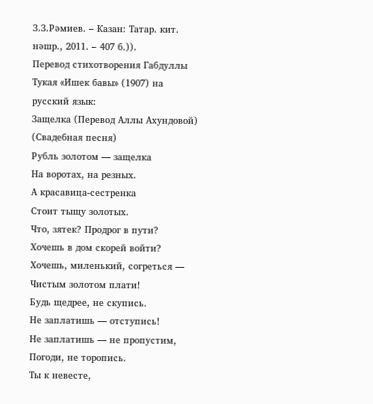З.З.Рәмиев. – Казан: Татар. кит. нәшр., 2011. – 407 б.)).
Перевод стихотворения Габдуллы Тукая «Ишек бавы» (1907) на русский язык:
Защелка (Перевод Аллы Ахундовой)
(Свадебная песня)
Рубль золотом — защелка
На воротах, на резных.
А красавица-сестренка
Стоит тыщу золотых.
Что, зятек? Продрог в пути?
Хочешь в дом скорей войти?
Хочешь, миленький, согреться —
Чистым золотом плати!
Будь щедрее, не скупись.
Не заплатишь — отступись!
Не заплатишь — не пропустим,
Погоди, не торопись.
Ты к невесте,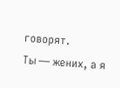говорят.
Ты — жених, а я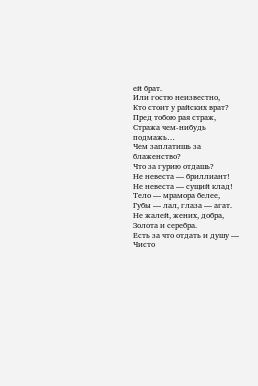ей брат.
Или гостю неизвестно,
Кто стоит у райских врат?
Пред тобою рая страж,
Стража чем-нибудь подмажь…
Чем заплатишь за блаженство?
Что за гурию отдашь?
Не невеста — бриллиант!
Не невеста — сущий клад!
Тело — мрамора белее,
Губы — лал, глаза — агат.
Не жалей, жених, добра,
Золота и серебра.
Есть за что отдать и душу —
Чисто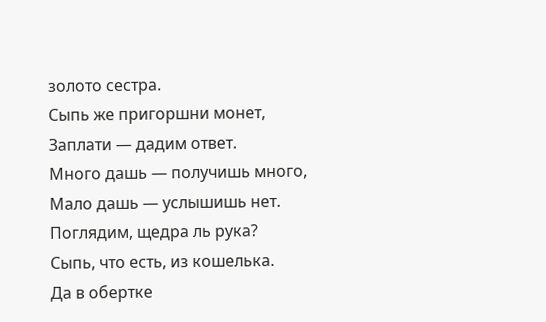золото сестра.
Сыпь же пригоршни монет,
Заплати — дадим ответ.
Много дашь — получишь много,
Мало дашь — услышишь нет.
Поглядим, щедра ль рука?
Сыпь, что есть, из кошелька.
Да в обертке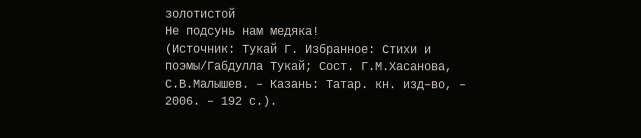золотистой
Не подсунь нам медяка!
(Источник: Тукай Г. Избранное: Стихи и поэмы/Габдулла Тукай; Сост. Г.М.Хасанова, С.В.Малышев. – Казань: Татар. кн. изд–во, – 2006. – 192 с.).